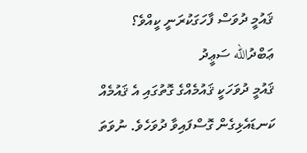ޤައުމީ ދުވަސް ފާހަގަކުރަނީ ކީއްވެ؟
ޢަބްދުالله ސަޢީދު
ޤައުމީ ދުވަހަކީ ޤައުމެއްގެ ގޮތުގައި އެ ޤައުމެއް ކަނޑައެޅިގެން ގޮސްފައިވާ ދުވަހެވެ. ނުވަތަ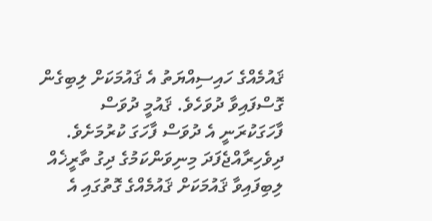ޤައުމެއްގެ ހައިސިއްޔަތު އެ ޤައުމަކަށް ލިބިގެން ގޮސްފައިވާ ދުވަހެވެ. ޤައުމީ ދުވަސް ފާހަގަކުރަނީ އެ ދުވަސް ފާހަގަ ކުރުމަށެވެ. ދިވެހިރާއްޖެފަދަ މިނިވަންކަމުގެ ދިގު ތާރީޚެއް ލިބިފައިވާ ޤައުމަކަށް ޤައުމެއްގެ ގޮތުގައި އެ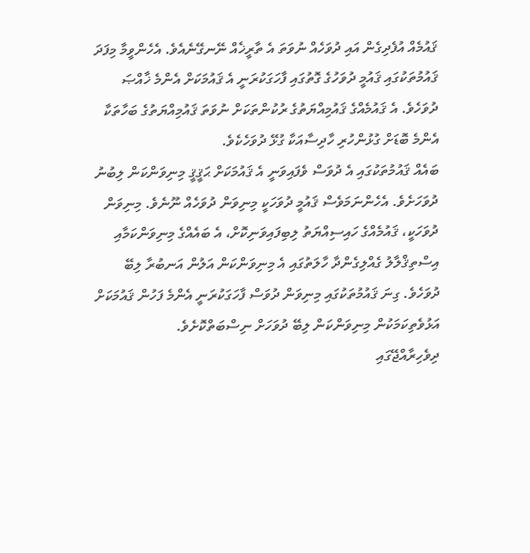ޤައުމެއް އުފެދިގެން އައި ދުވަހެއް ނުވަތަ އެ ތާރީޚެއް ނޭނގޭނެއެވެ. އެހެންވީމާ މިފަދަ ޤައުމުތަކުގައި ޤައުމީ ދުވަހުގެ ގޮތުގައި ފާހަގަކުރަނީ އެ ޤައުމަކަށް އެންމެ ޚާއްޞަ ދުވަހެވެ. އެ ޤައުމެއްގެ ޤައުމިއްޔަތުގެ ރުކުންތަކަށް ނުވަތަ ޤައުމިއްޔަތުގެ ބަހާތަކާ އެންމެ ބޮޑަށް ގުޅުންހުރި ހާދިސާއަކާ ގުޅޭ ދުވަހެކެވެ.
ބައެއް ޤައުމުތަކުގައި އެ ދުވަސް ވެފައިވަނީ އެ ޤައުމަކަށް ޙަޤީޤީ މިނިވަންކަން ލިބުނު ދުވަހަށެވެ. އެހެންނަމަވެސް ޤައުމީ ދުވަހަކީ މިނިވަން ދުވަހެއް ނޫނެވެ. މިނިވަން ދުވަހަކީ، ޤައުމެއްގެ ހައިސިއްޔަތު ލިބިފައިވަނިކޮށް، އެ ބައެއްގެ މިނިވަންކަމާއި އިސްތިޤްލާލު ގެއްލިގެންދާ ހާލަތުގައި އެ މިނިވަންކަން އަލުން އަނބުރާ ލިބޭ ދުވަހެވެ. ގިނަ ޤައުމުތަކުގައި މިނިވަން ދުވަސް ފާހަގަކުރަނީ އެންމެ ފަހުން ޤައުމަކަށް އަޅުވެތިކަމަކުން މިނިވަންކަން ލިބޭ ދުވަހަށް ނިސްބަތްކޮށެވެ.
ދިވެހިރާއްޖޭގައި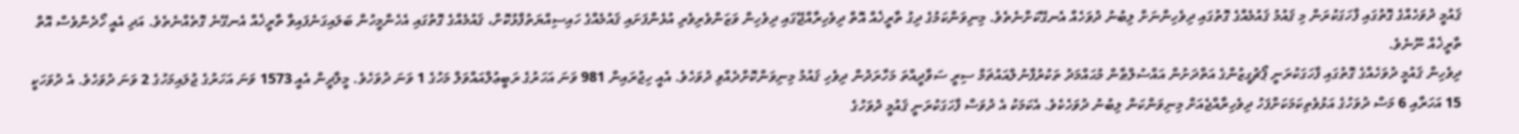ޤައުމީ ދުވަހެއްގެ ގޮތުގައި ފާހަގަކުރަން މި ޤައުމު ޤައުމެއްގެ ގޮތުގައި ދިވެހިންނަށް ލިބުނު ދުވަހެއް އެނގޭކަށްނެތެވެ. މިނިވަންކަމުގެ ދިގު ތާރީޚެއް އޮތް ދިވެހިރާއްޖޭގައި ދިވެހިން ވަޒަންވެރިވެރި އުޅެންފަށައި ޤައުމެއްގެ ހައިސިއްޔަތުފާޅުކޮށް، ޤައުމެއްގެ ގޮތުގައި އެހެންމީހުން ބަލައިގަނެފައިވާ ތާރީޚެއް އެނގޭނެ ގޮތެއްނެތެވެ. އަދި އެއީ ހޯދެންވެސް އޮތް ތާރީޚެއް ނޫނެވެ.
ދިވެހިން ޤައުމީ ދުވަހެއްގެ ގޮތުގައި ފާހަގަކުރަނީ ޕޯޗުގީޒުންގެ އަތްދަށުން އައްސުލްޠާން މުޙައްމަދު ތަކުރުފާނުލްއައުޡަމް ސިރީ ސަވާދީއްތަ މަހާރަދުން ދިވެހި ޤައުމު މިނިވަންކޮށްދެއްވި ދުވަހެވެ. އެއީ ހިޖުރައިން 981 ވަނަ އަހަރުގެ ރަބީޢުލްއައްވަލް މަހުގެ 1 ވަނަ ދުވަހެވެ. މީލާދީން އެއީ 1573 ވަނަ އަހަރުގެ ޖުލައިމަހުގެ 2 ވަނަ ދުވަހެވެ. އެ ދުވަހަކީ 15 އަހަރާއި 6 މަސް ދުވަހުގެ އަޅުވެތިކަމަކަށްފަހު ދިވެހިރާއްޖެއަށް މިނިވަންކަން ލިބުނު ދުވަހެކެވެ. އެކަމަކު އެ ދުވަސް ފާހަގަކުރަނީ ޤައުމީ ދުވަހުގެ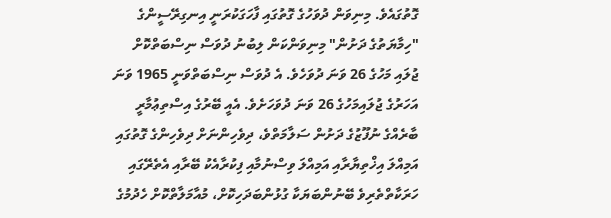ގޮތުގައެވެ. މިނިވަން ދުވަހުގެ ގޮތުގައި ފާހަގަކުރަނީ އިނގިރޭސީންގެ "ހިމާޔަތުގެ ދަށުން" މިނިވަންކަން ލިބުނު ދުވަސް ނިސްބަތްކޮށް ޖުލައި މަހުގެ 26 ވަނަ ދުވަހެވެ. އެ ދުވަސް ނިސްބަތްވަނީ 1965 ވަނަ އަހަރުގެ ޖުލައިމަހުގެ 26 ވަނަ ދުވަހަށެވެ. އެއީ ބޭރުގެ އިސްތިޢުމާރީ ބާރެއްގެ ނުފޫޒުގެ ދަށުން ސަލާމަތްވެ، ދިވެހިންނަށް ދިވެހިންގެ ގޮތުގައި އަމިއްލަ އިޚްތިޔާރާއި އަމިއްލަ ވިސްނުމާއި ފިކުރާއެކު ބޭރާއި އެތެރޭގައި ހަރަކާތްތެރިވެ ބޭނުންބަޔަކާ ގުޅުންބަދަހިކޮށް، މުއާމަލާތްކޮށް ހެދުމުގެ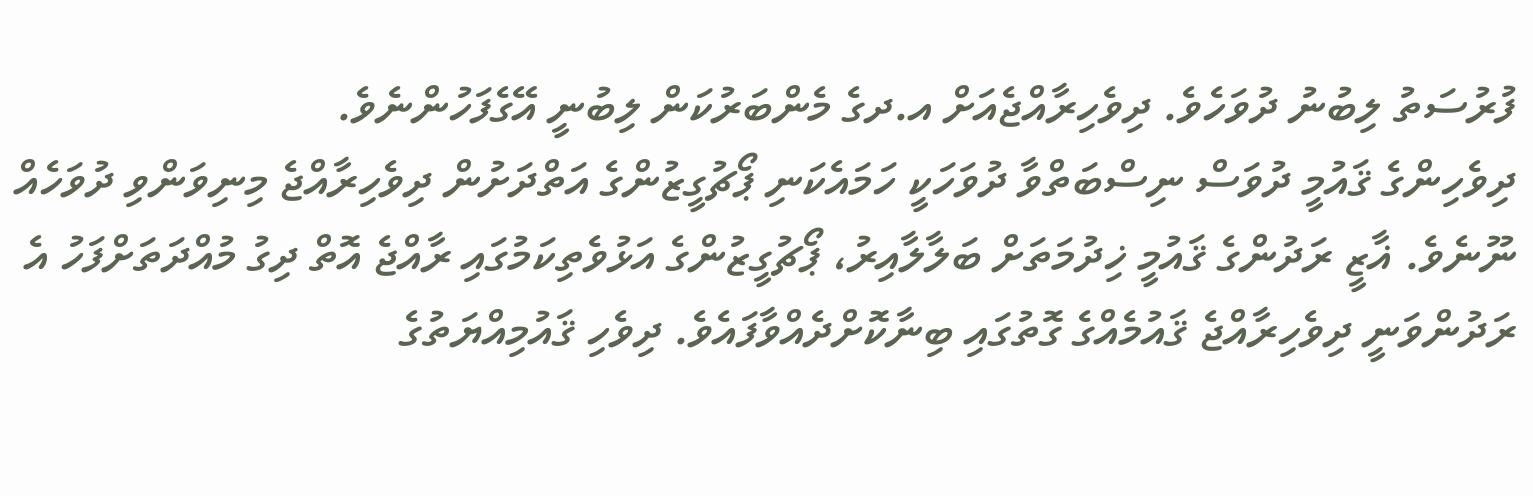ފުރުސަތު ލިބުނު ދުވަހެވެ. ދިވެހިރާއްޖެއަށް އ.ދގެ މެންބަރުކަން ލިބުނީ އޭގެފަހުންނެވެ.
ދިވެހިންގެ ޤައުމީ ދުވަސް ނިސްބަތްވާ ދުވަހަކީ ހަމައެކަނި ޕޯޗުގީޒުންގެ އަތްދަށުން ދިވެހިރާއްޖެ މިނިވަންވި ދުވަހެއް ނޫނެވެ. ޣާޒީ ރަދުންގެ ޤައުމީ ޚިދުމަތަށް ބަލާލާއިރު، ޕޯޗުގީޒުންގެ އަޅުވެތިކަމުގައި ރާއްޖެ އޮތް ދިގު މުއްދަތަށްފަހު އެ ރަދުންވަނީ ދިވެހިރާއްޖެ ޤައުމެއްގެ ގޮތުގައި ބިނާކޮށްދެއްވާފައެވެ. ދިވެހި ޤައުމިއްޔަތުގެ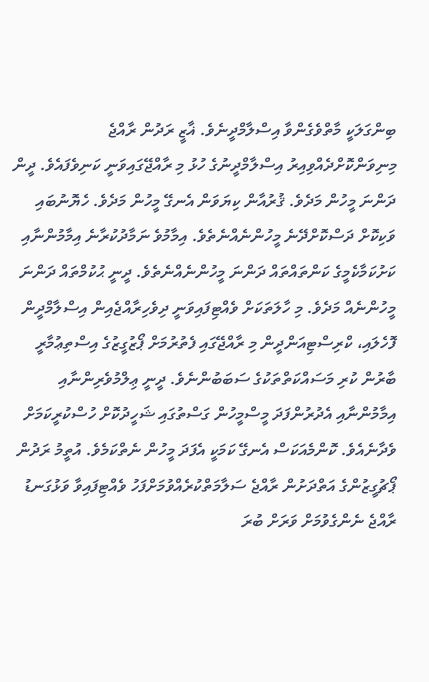ބިންގަލަކީ މާތްވެގެންވާ އިސްލާމްދީނެވެ. ޣާޒީ ރަދުން ރާއްޖެ މިނިވަންކޮށްދެއްވިއިރު އިސްލާމްދީނުގެ ހުޅު މި ރާއްޖޭގައިވަނީ ކަނިވެފައެވެ. ދީން ދަންނަ މީހުން މަދެވެ. ޤުރުއާން ކިޔަވަން އެނގޭ މީހުން މަދެވެ. ހެޔޮނުބައި ވަކިކޮށް ދަސްކޮށްދޭނެ މީހުންނެއްނެތެވެ. އިމާމުވެ ނަމާދުކުރާނެ އިމާމުންނާއި ކަށުކަމާކެމީގެ ކަންތައްތައް ދަންނަ މީހުންނެއްނެތެވެ. ދީނީ ޙުކުމްތައް ދަންނަ މީހުންނެއް މަދެވެ. މި ހާލަތަކަށް ވެއްޓިފައިވަނީ ދިވެހިރާއްޖެއިން އިސްލާމްދީން ފޮހެލައި، ކްރިސްޓިއަންދީން މި ރާއްޖޭގައި ފެތުރުމަށް ޕޯޒުގީޒުގެ އިސްތިޢުމާރީ ބާރުން ކުރި މަސައްކަތްތަކުގެ ސަބަބުންނެވެ. ދީނީ ޢިލްމުވެރިންނާއި އިމާމުންނާއި އެދުރުންފަދަ މީސްމީހުން ގަސްތުގައި ޝަހީދުކޮށް ހުސްކުރީކަމަށް ވެދާނެއެވެ. ކޮންމެއަކަސް އެނގޭ ކަމަކީ އެފަދަ މީހުން ނެތްކަމެވެ. އުތީމު ރަދުން ޕޯޗުގީޒުންގެ އަތްދަށުން ރާއްޖެ ސަލާމަތްކުރެއްވުމަށްފަހު ވެއްޓިފައިވާ ވަޅުގަނޑު ރާއްޖެ ނެންގެވުމަށް ވަރަށް ބުރަ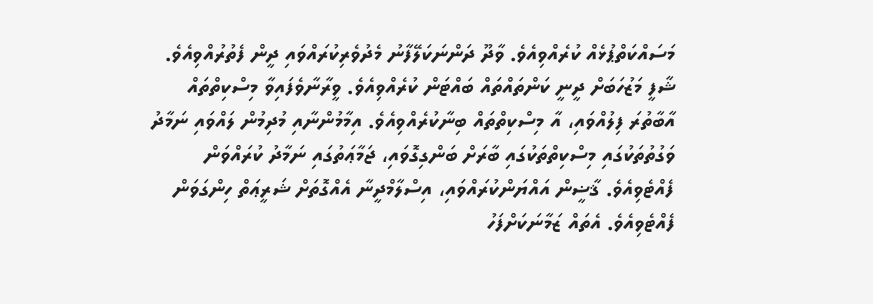މަސައްކަތްޕުޅެއް ކުރެއްވިއެވެ. ވާދޫ ދަންނަކަލޭފާނު މެދުވެރިކުރައްވައި ދީން ފެތުރުއްވިއެވެ. ޝާފީ މަޒުހަބަށް ދީނީ ކަންތައްތައް ބައްޓަން ކުރެއްވިއެވެ. ވީރާނާވެފައިވާ މިސްކިތްތައް އާބާތުރަ ފިލުއްވައި، އާ މިސްކިތްތައް ބިނާކުރެއްވިއެވެ. އިމާމުންނާއި މުދިމުން ލައްވައި ނަމާދު ވަގުތުތަކުގައި މިސްކިތްތަކުގައި ބާރަށް ބަންގިގޮވައި، ޖަމާޢަތުގައި ނަމާދު ކުރައްވަން ފެއްޓެވިއެވެ. ޤާޟީން އައްޔަންކުރައްވައި، އިސްލާމްދީނާ އެއްގޮތަށް ޝަރީޢަތް ހިންގަވަން ފެއްޓެވިއެވެ. އެތައް ޒަމާނަކަށްފަހު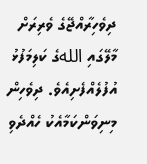ދިވެހިރާއްޖޭގެ ވެރިރަށް މާލޭގައި اللهގެ ކަލިމަފުޅު އުފުލެއްފެށިއެވެ. ދިވެހިން މިނިވަންކަމާއެކު ހެއްދެވި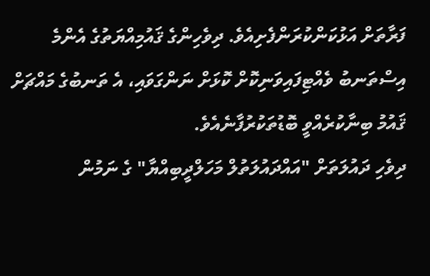ފަރާތަށް އަޅުކަންކުރަންފެށިއެވެ. ދިވެހިންގެ ޤައުމިއްޔަތުގެ އެންމެ އިސްތަނބު ވެއްޓިފައިވަނިކޮށް ކޮޅަށް ނަންގަވައި، އެ ތަނބުގެ މައްޗަށް ޤައުމު ބިނާކުރެއްވީ ބޮޑުތަކުރުފާނެއެވެ.
ދިވެހި ދައުލަތަށް "އައްދައުލަތުލް މަހަލްދީބިއްޔާ" ގެ ނަމުން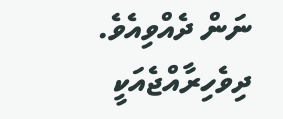ނަން ދެއްވިއެވެ. ދިވެހިރާއްޖެއަކީ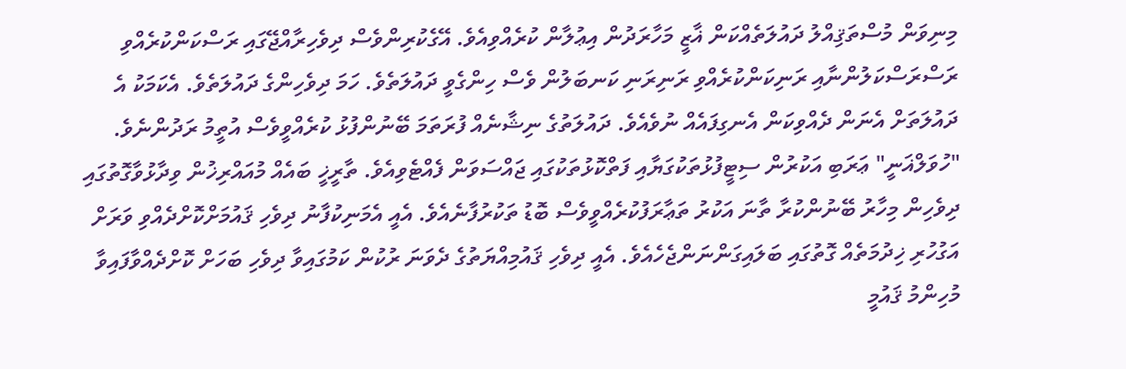މިނިވަން މުސްތަޤިއްލު ދައުލަތެއްކަން ޣާޒީ މަހާރަދުން އިޢުލާން ކުރެއްވިއެވެ. އޭގެކުރިންވެސް ދިވެހިރާއްޖޭގައި ރަސްކަންކުރެއްވި ރަސްރަސްކަލުންނާއި ރަނިކަންކުރެއްވި ރަނިރަނި ކަނބަލުން ވެސް ހިންގެވީ ދައުލަތެވެ. ހަމަ ދިވެހިންގެ ދައުލަތެވެ. އެކަމަކު އެ ދައުލަތަށް އެނަން ދެއްވިކަން އެނގިފައެއް ނުވެއެވެ. ދައުލަތުގެ ނިޝާނެއް ފުރަތަމަ ބޭނުންފުޅު ކުރެއްވީވެސް އުތީމު ރަދުންނެވެ. "ހުވަލްޣަނީ" ޢަރަބި އަކުރުން ސިޓީފުޅުތަކުގަޔާއި ފަތްކޮޅުތަކުގައި ޖައްސަވަން ފެއްޓެވިއެވެ. ތާރީޚީ ބައެއް މުއައްރިޚުން ވިދާޅުވާގޮތުގައި ދިވެހިން މިހާރު ބޭނުންކުރާ ތާނަ އަކުރު ތަޢާރަފުކުރެއްވީވެސް ބޮޑު ތަކުރުފާނެއެވެ. އެއީ އެމަނިކުފާނު ދިވެހި ޤައުމަށްކޮށްދެއްވި ވަރަށް އަގުހުރި ޚިދުމަތެއް ގޮތުގައި ބަލައިގަންނަންޖެހެއެވެ. އެއީ ދިވެހި ޤައުމިއްޔަތުގެ ދެވަނަ ރުކުން ކަމުގައިވާ ދިވެހި ބަހަށް ކޮށްދެއްވާފައިވާ މުހިންމު ޤައުމީ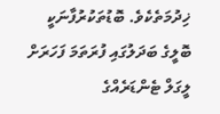ޚިދުމަތެކެވެ. ބޮޑުތަކުރުފާނަކީ ބޮލީގެ ބަދަލުގައި ފުރަތަމަ ފަހަރަށް ލީގަލް ޓެންޑަރެއްގެ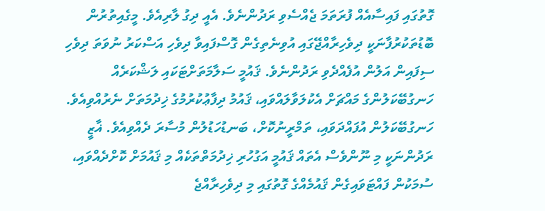ގޮތުގައި ފައިސާއެއް ފުރަތަމަ ޖެއްސެވި ރަދުންނެވެ. އެއީ ދިގު ލާރިއެވެ. މީގެއިތުރުން ބޮޑުތަކުރުފާނަކީ ދިވެހިރާއްޖޭގައި އުވިނެތިގެން ގޮސްފައިވާ ދިވެހި އަސްކަރު ނުވަތަ ދިވެހި ސިފައިން އަލުން އުފެއްދެވި ރަދުންނެވެ. ޤައުމީ ސަލާމަތަށްޓަކައި ލަޝްކަރެއް ހަނގުބޭކަލުންގެ މައްޗަށް އެކުލަވާލައްވައި، ޤައުމު ދިފާޢުކުރުމުގެ ޚިދުމަތަށް ނެރުއްވިއެވެ. ހަނގުބޭކަލުން އުފައްދަވައި، ތަމްރީނުކޮށް، ބަނޑުހަޑުލުން މުސާރަ ދެއްވިއެވެ. ޣާޒީ ރަދުންނަކީ މި ނޫންވެސް އެތައް ޤައުމީ އަގުހުރި ޚިދުމަތްތަކެއް މި ޤައުމަށް ކޮށްދެއްވައި، ސުމަކުން ފައްޓަވައިގެން ޤައުމެއްގެ ގޮތުގައި މި ދިވެހިރާއްޖެ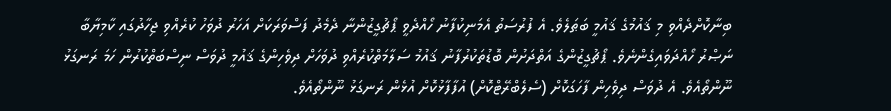ބިނާކޮށްދެއްވި މި ޤައުމުގެ ޤައުމީ ބަޠަލެވެ. އެ ފުރުސަތު އެމަނިކުފާނު ހޯއްދެވީ ޕޯޗުގީޒުންނާ ދެމެދު ފަސްވަރަކަށް އަހަރު ދުވަހު ކުރެއްވި ޖިހާދުގައި ކާމިޔާބާ ނަޞްރު ހޯއްދަވައިގެންނެވެ. ޕޯޗުގީޒުންގެ އަތްދަށުން ބޮޑުތަކުރުފާނު ޤައުމު ސަލާމަތްކުރެއްވި ދުވަހަށް ދިވެހިންގެ ޤައުމީ ދުވަސް ނިސްބަތްކުރުން ހަމަ ރަނގަޅު ނޫންތޯއެވެ. އެ ދުވަސް ދިވެހިން ފާހަގަކޮށް (ސެލެބްރޭޓްކޮށް) އުފާފާޅުކޮށް އުޅެން ރަނގަޅު ނޫންތޯއެވެ.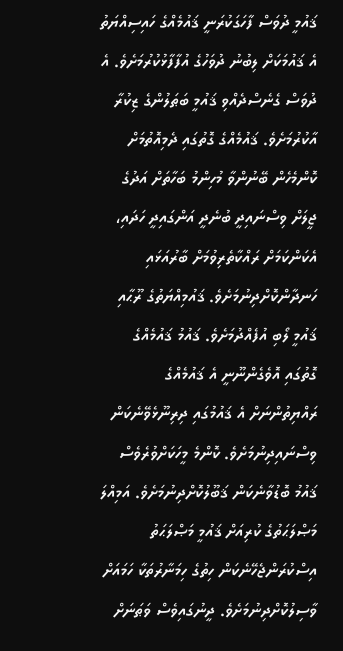ޤައުމީ ދުވަސް ފާހަގަކުރަނީ ޤައުމެއްގެ ހައިސިއްޔަތު އެ ޤައުމަކަށް ލިބުނު ދުވަހުގެ އުފާފާޅުކުރުމަށެވެ. އެ ދުވަސް ގެނެސްދެއްވި ޤައުމީ ބަޠަލުންގެ ޒިކުރާ އާކުރުމަށެވެ. ޤައުމެއްގެ ގޮތުގައި ދެމިއޮތުމަށް ކޮންމެހެން ބޭނުންވާ މުހިންމު ބަހާތަށް އަދުގެ ޖީލަށް ވިސްނައިދީ ބުނެދީ އަންގައިދީ ހަދައި، އެކަންކަމަށް ރައްކާތެރިވުމަށް ބާރުއަޅައި ހަނދާންކޮށްދިނުމަށެވެ. ޤައުމިއްޔަތުގެ ރޫޙާއި ޤައުމީ ލޯބި އުފެއްދުމަށެވެ. ޤައުމު ޤައުމެއްގެ ގޮތުގައި އޮވެގެންނޫނީ އެ ޤައުމެއްގެ ރައްޔިތުންނަށް އެ ޤައުމުގައި ދިރިނޫޅެވޭނެކަން ވިސްނައިދިނުމަށެވެ. ކޮންމެ މީހަކަށްވުރެވެސް ޤައުމު ބޮޑުވާނެކަން ޤަބޫލުކޮށްދިނުމަށެވެ. އަމިއްލަ މަޞްލަޙަތުގެ ކުރިއަށް ޤައުމީ މަޞްލަޙަތު އިސްކުރަންޖެހޭނެކަން ހިތުގެ ހިމަނާރުތަކާ ހަމައަށް ވާސިލުކޮށްދިނުމަށެވެ. ދީނުގައިވެސް ވަޠަނަށް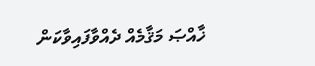ޚާއްޞަ މަޤާމެއް ދެއްވާފައިވާކަން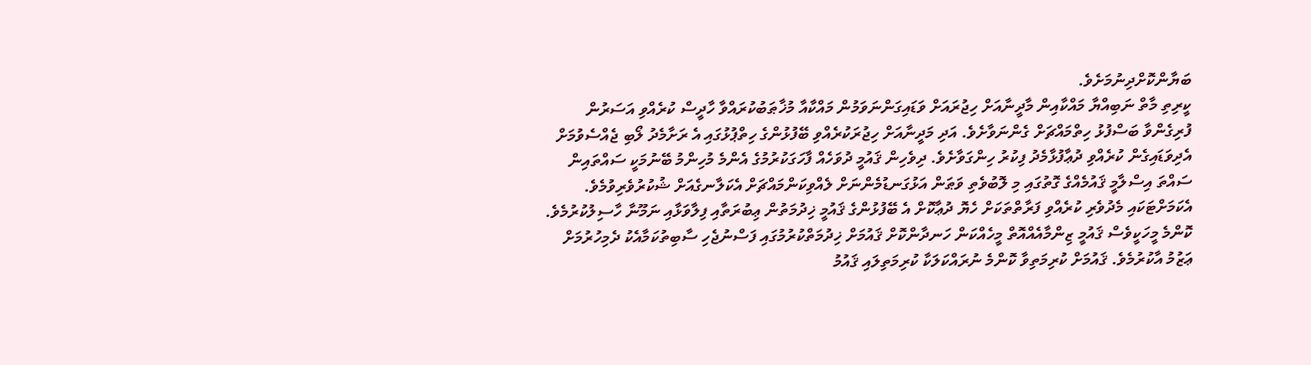ބަޔާންކޮށްދިނުމަށެވެ.
ކީރިތި މާތް ނަބިއްޔާ މައްކާއިން މާދީނާއަށް ހިޖުރައަށް ވަޑައިގަންނަވަމުން މައްކާއާ މުޚާޠަބުކުރައްވާ ހާދީސް ކުރެއްވި އަސަރުން ފުރިގެންވާ ބަސްފުޅު ހިތްމައްޗަށް ގެންނަވާށެވެ. އަދި މަދީނާއަށް ހިޖުރަކުރެއްވި ބޭފުޅުންގެ ހިތްޕުޅުގައި އެ ރަށާމެދު ލޯބި ޖެއްސެވުމަށް އެދިވަޑައިގެން ކުރެއްވި ދުޢާފުޅާމެދު ފިކުރު ހިންގަވާށެވެ. ދިވެހިން ޤައުމީ ދުވަހެއް ފާހަގަކުރުމުގެ އެންމެ މުހިންމު ބޭނުމަކީ ސައްތައިން ސައްތަ އިސްލާމީ ޤައުމެއްގެ ގޮތުގައި މި ލޮބުވެތި ވަޠަން އަޅުގަނޑުމެންނަށް ލެއްވިކަންމައްޗަށް އެކަލާނގެއަށް ޝުކުރުވެރިވުމެވެ. އެކަމަށްޓަކައި މެދުވެރި ކުރެއްވި ފަރާތްތަކަށް ހެޔޮ ދުޢާކޮށް އެ ބޭފުޅުންގެ ޤައުމީ ޚިދުމަތުން ޢިބުރަތާއި ފިލާވަޅާއި ނަމޫނާ ހާސިލުކުރުމެވެ. ކޮންމެ މީހަކީވެސް ޤައުމީ ޒިންމާއެއްއޮތް މީހެއްކަން ހަނދާންކޮށް ޤައުމަށް ޚިދުމަތްކުރުމުގައި ފަސްނުޖެހި ސާބިތުކަމާއެކު ދެމިހުރުމަށް ޢަޒުމު އާކުރުމެވެ. ޤައުމަށް ކުރިމަތިވާ ކޮންމެ ނުރައްކަލަކާ ކުރިމަތިލައި ޤައުމު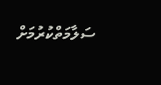ސަލާމަތްކުރުމަށް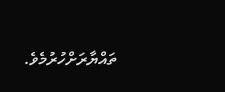ތައްޔާރަށްހުރުމެވެ.